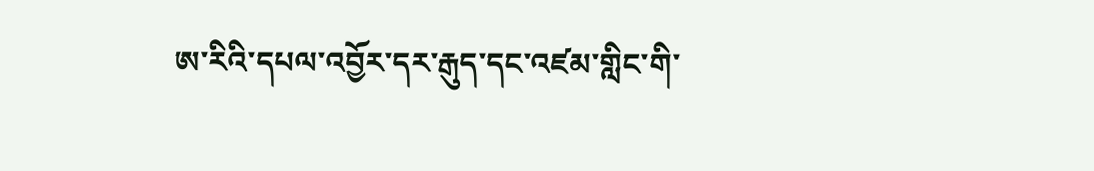ཨ་རིའི་དཔལ་འབྱོར་དར་རྒུད་དང་འཛམ་གླིང་གི་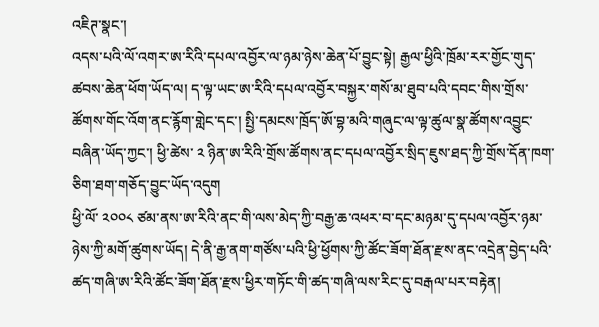འཇིཊ་སྣང་།
འདས་པའི་ལོ་འགར་ཨ་རིའི་དཔལ་འབྱོར་ལ་ཉམ་ཉེས་ཆེན་པོ་བྱུང་སྟེ། རྒྱལ་ཕྱིའི་ཁྲོམ་རར་གྱོང་གུད་ཚབས་ཆེན་ཕོག་ཡོད་ལ། ད་ལྟ་ཡང་ཨ་རིའི་དཔལ་འབྱོར་བསྐྱར་གསོ་མ་ཐུབ་པའི་དབང་གིས་གྲོས་ཚོགས་གོང་འོག་ནང་རྙོག་གླེང་དང་། སྤྱི་དམངས་ཁྲོད་ཨོ་བྷ་མའི་གཞུང་ལ་ལྟ་ཚུལ་སྣ་ཚོགས་འབྱུང་བཞིན་ཡོད་ཀྱང་། ཕྱི་ཚེས་ ༢ ཉིན་ཨ་རིའི་གྲོས་ཚོགས་ནང་དཔལ་འབྱོར་སྲིད་ཇུས་ཐད་ཀྱི་གྲོས་དོན་ཁག་ཅིག་ཐག་གཅོད་བྱུང་ཡོད་འདུག
ཕྱི་ལོ་ ༢༠༠༨ ཙམ་ནས་ཨ་རིའི་ནང་གི་ལས་མེད་ཀྱི་བརྒྱ་ཆ་འཕར་བ་དང་མཉམ་དུ་དཔལ་འབྱོར་ཉམ་ཉེས་ཀྱི་མགོ་ཚུགས་ཡོད། དེ་ནི་རྒྱ་ནག་གཙོས་པའི་ཕྱི་ཕྱོགས་ཀྱི་ཚོང་ཟོག་ཐོན་རྫས་ནང་འདྲེན་བྱེད་པའི་ཚད་གཞི་ཨ་རིའི་ཚོང་ཟོག་ཐོན་རྫས་ཕྱིར་གཏོང་གི་ཚད་གཞི་ལས་རིང་དུ་བརྒལ་པར་བརྟེན།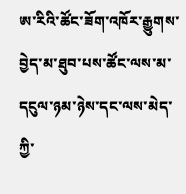ཨ་རིའི་ཚོང་ཟོག་འཁོར་རྒྱུགས་བྱེད་མ་ཐུབ་པས་ཚོང་ལས་མ་དངུལ་ཉམ་ཉེས་དང་ལས་མེད་ཀྱི་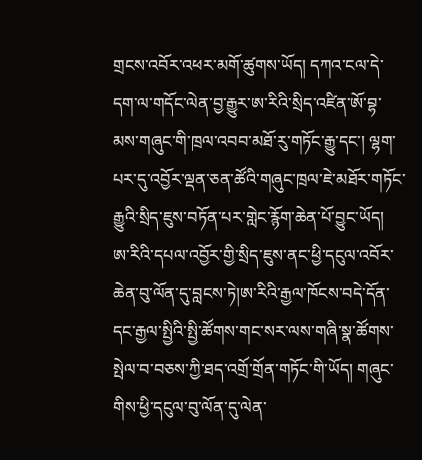གྲངས་འབོར་འཕར་མགོ་ཚུགས་ཡོད། དཀའ་ངལ་དེ་དག་ལ་གདོང་ལེན་བྱ་རྒྱུར་ཨ་རིའི་སྲིད་འཛིན་ཨོ་བྷ་མས་གཞུང་གི་ཁྲལ་འབབ་མཐོ་རུ་གཏོང་རྒྱུ་དང་། ལྷག་པར་དུ་འབྱོར་ལྡན་ཅན་ཚོའི་གཞུང་ཁྲལ་ཇེ་མཐོར་གཏོང་རྒྱུའི་སྲིད་ཇུས་བཏོན་པར་གླེང་རྙོག་ཆེན་པོ་བྱུང་ཡོད།
ཨ་རིའི་དཔལ་འབྱོར་གྱི་སྲིད་ཇུས་ནང་ཕྱི་དངུལ་འབོར་ཆེན་བུ་ལོན་དུ་བླངས་ཏེ།ཨ་རིའི་རྒྱལ་ཁོངས་བདེ་དོན་དང་རྒྱལ་སྤྱིའི་སྤྱི་ཚོགས་གང་སར་ལས་གཞི་སྣ་ཚོགས་སྤེལ་བ་བཅས་ཀྱི་ཐད་འགྲོ་གྲོན་གཏོང་གི་ཡོད། གཞུང་གིས་ཕྱི་དངུལ་བུ་ལོན་དུ་ལེན་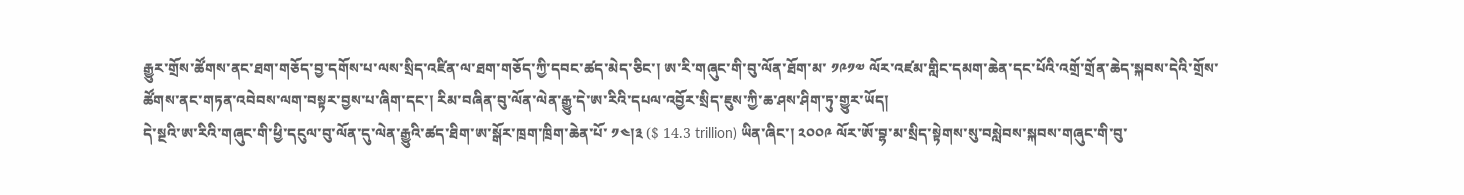རྒྱུར་གྲོས་ཚོགས་ནང་ཐག་གཅོད་བྱ་དགོས་པ་ལས་སྲིད་འཛིན་ལ་ཐག་གཅོད་ཀྱི་དབང་ཚད་མེད་ཅིང་། ཨ་རི་གཞུང་གི་བུ་ལོན་ཐོག་མ་ ༡༩༡༧ ལོར་འཛམ་གླིང་དམག་ཆེན་དང་པོའི་འགྲོ་གྲོན་ཆེད་སྐབས་དེའི་གྲོས་ཚོགས་ནང་གཏན་འབེབས་ལག་བསྟར་བྱས་པ་ཞིག་དང་། རིམ་བཞིན་བུ་ལོན་ལེན་རྒྱུ་དེ་ཨ་རིའི་དཔལ་འབྱོར་སྲིད་ཇུས་ཀྱི་ཆ་ཤས་ཤིག་ཏུ་གྱུར་ཡོད།
དེ་སྔའི་ཨ་རིའི་གཞུང་གི་ཕྱི་དངུལ་བུ་ལོན་དུ་ལེན་རྒྱུའི་ཚད་ཐིག་ཨ་སྒོར་ཁྲག་ཁྲིག་ཆེན་པོ་ ༡༤།༣ ($ 14.3 trillion) ཡིན་ཞིང་། ༢༠༠༩ ལོར་ཨོ་བྷ་མ་སྲིད་སྟེགས་སུ་བསླེབས་སྐབས་གཞུང་གི་བུ་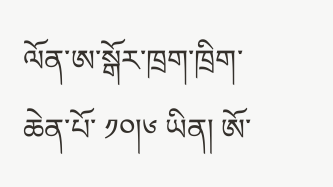ལོན་ཨ་སྒོར་ཁྲག་ཁྲིག་ཆེན་པོ་ ༡༠།༦ ཡིན། ཨོ་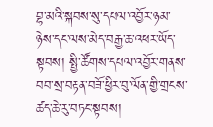བྷ་མའི་སྐབས་སུ་དཔལ་འབྱོར་ཉམ་ཉེས་དང་ལས་མེད་བརྒྱ་ཆ་འཕར་ཡོད་སྟབས། སྤྱི་ཚོགས་དཔལ་འབྱོར་གནས་བབ་སྲ་བརྟན་བཟོ་ཕྱིར་བུ་ལོན་གྱི་གྲངས་ཚད་ཆེ་རུ་བཏང་སྟབས།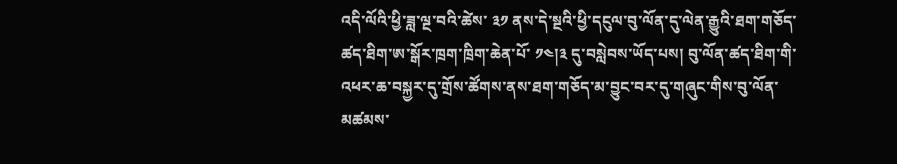འདི་ལོའི་ཕྱི་ཟླ་ལྔ་བའི་ཚེས་ ༣༡ ནས་དེ་སྔའི་ཕྱི་དངུལ་བུ་ལོན་དུ་ལེན་རྒྱུའི་ཐག་གཅོད་ཚད་ཐིག་ཨ་སྒོར་ཁྲག་ཁྲིག་ཆེན་པོ་ ༡༤།༣ དུ་བསླེབས་ཡོད་པས། བུ་ལོན་ཚད་ཐིག་གི་འཕར་ཆ་བསྐྱར་དུ་གྲོས་ཚོགས་ནས་ཐག་གཅོད་མ་བྱུང་བར་དུ་གཞུང་གིས་བུ་ལོན་མཚམས་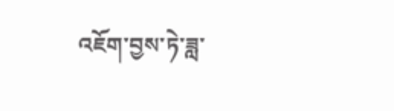འཇོག་བྱས་ཏེ་ཟླ་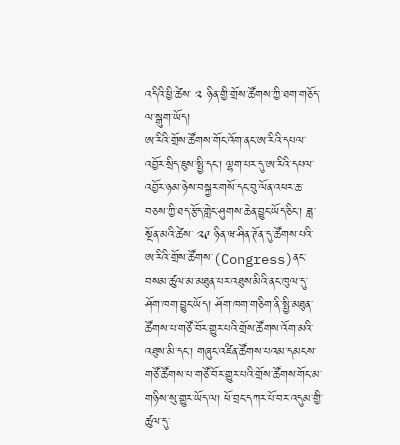འདིའི་ཕྱི་ཚེས་ ༢ ཉིན་གྱི་གྲོས་ཚོགས་ཀྱི་ཐག་གཅོད་ལ་སྒུག་ཡོད།
ཨ་རིའི་གྲོས་ཚོགས་གོང་འོག་ནང་ཨ་རིའི་དཔལ་འབྱོར་སྲིད་ཇུས་སྤྱི་དང་། ལྷག་པར་དུ་ཨ་རིའི་དཔལ་འབྱོར་ཉམ་ཉེས་བསྐྱར་གསོ་དང་བུ་ལོན་འཕར་ཆ་བཅས་ཀྱི་ཐད་རྩོད་གླེང་ཤུགས་ཆེན་བྱུང་ཡོད་ཅིང་། ཟླ་སྔོན་མའི་ཚེས་ ༢༩ ཉིན་ཝ་ཤིན་ཊོན་དུ་ཚོགས་པའི་ཨ་རིའི་གྲོས་ཚོགས་(Congress)ནང་བསམ་ཚུལ་མ་མཐུན་པར་འཐུས་མིའི་ནང་ཁུལ་དུ་ཤོག་ཁག་བྱུང་ཡོད། ཤོག་ཁག་གཅིག་ནི་སྤྱི་མཐུན་ཚོགས་པ་གཙོ་བོར་གྱུར་པའི་གྲོས་ཚོགས་འོག་མའི་འཐུས་མི་དང་། གཞུང་འཛིན་ཚོགས་པའམ་དམངས་གཙོ་ཚོགས་པ་གཙོ་བོར་གྱུར་པའི་གྲོས་ཚོགས་གོང་མ་གཉིས་སུ་གྱུར་ཡོད་ལ། ཕོ་བྲང་དཀར་པོ་བར་འདུམ་གྱི་ཚུལ་དུ་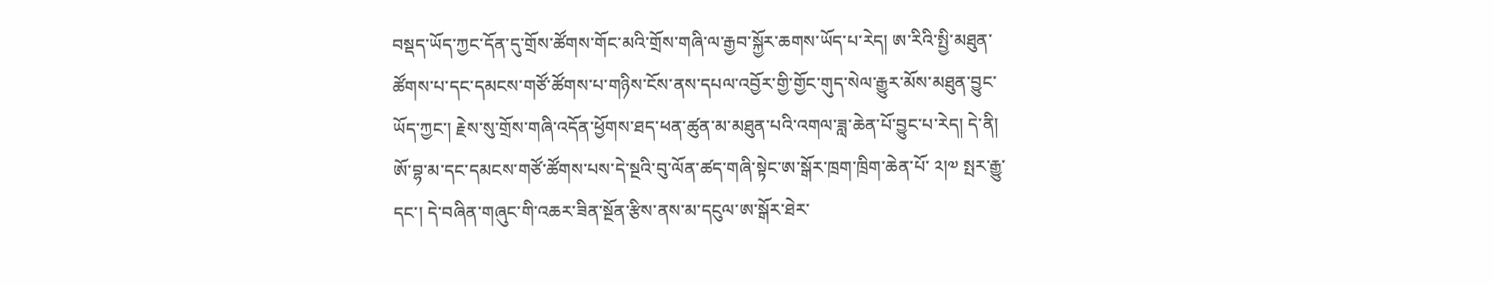བསྡད་ཡོད་ཀྱང་དོན་དུ་གྲོས་ཚོགས་གོང་མའི་གྲོས་གཞི་ལ་རྒྱབ་སྐྱོར་ཆགས་ཡོད་པ་རེད། ཨ་རིའི་སྤྱི་མཐུན་ཚོགས་པ་དང་དམངས་གཙོ་ཚོགས་པ་གཉིས་ངོས་ནས་དཔལ་འབྱོར་གྱི་གྱོང་གུད་སེལ་རྒྱུར་མོས་མཐུན་བྱུང་ཡོད་ཀྱང་། རྗེས་སུ་གྲོས་གཞི་འདོན་ཕྱོགས་ཐད་ཕན་ཚུན་མ་མཐུན་པའི་འགལ་ཟླ་ཆེན་པོ་བྱུང་པ་རེད། དེ་ནི། ཨོ་བྷ་མ་དང་དམངས་གཙོ་ཚོགས་པས་དེ་སྔའི་བུ་ལོན་ཚད་གཞི་སྟེང་ཨ་སྒོར་ཁྲག་ཁྲིག་ཆེན་པོ་ ༢།༧ སྤར་རྒྱུ་དང་། དེ་བཞིན་གཞུང་གི་འཆར་ཟིན་སྔོན་རྩིས་ནས་མ་དངུལ་ཨ་སྒོར་ཐེར་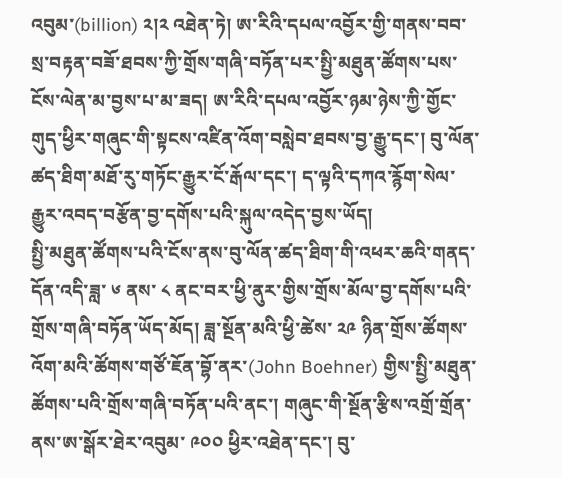འབུམ་(billion) ༢།༢ འཐེན་ཏེ། ཨ་རིའི་དཔལ་འབྱོར་གྱི་གནས་བབ་སྲ་བརྟན་བཟོ་ཐབས་ཀྱི་གྲོས་གཞི་བཏོན་པར་སྤྱི་མཐུན་ཚོགས་པས་ངོས་ལེན་མ་བྱས་པ་མ་ཟད། ཨ་རིའི་དཔལ་འབྱོར་ཉམ་ཉེས་ཀྱི་གྱོང་གུད་ཕྱིར་གཞུང་གི་སྟངས་འཛིན་འོག་བསླེབ་ཐབས་བྱ་རྒྱུ་དང་། བུ་ལོན་ཚད་ཐིག་མཐོ་རུ་གཏོང་རྒྱུར་ངོ་རྒོལ་དང་། ད་ལྟའི་དཀའ་རྙོག་སེལ་རྒྱུར་འབད་བརྩོན་བྱ་དགོས་པའི་སྐུལ་འདེད་བྱས་ཡོད།
སྤྱི་མཐུན་ཚོགས་པའི་ངོས་ནས་བུ་ལོན་ཚད་ཐིག་གི་འཕར་ཆའི་གནད་དོན་འདི་ཟླ་ ༦ ནས་ ༨ ནང་བར་ཕྱི་ནུར་གྱིས་གྲོས་མོལ་བྱ་དགོས་པའི་གྲོས་གཞི་བཏོན་ཡོད་མོད། ཟླ་སྔོན་མའི་ཕྱི་ཚེས་ ༢༩ ཉིན་གྲོས་ཚོགས་འོག་མའི་ཚོགས་གཙོ་ཇོན་བྷོ་ནར་(John Boehner) གྱིས་སྤྱི་མཐུན་ཚོགས་པའི་གྲོས་གཞི་བཏོན་པའི་ནང་། གཞུང་གི་སྔོན་རྩིས་འགྲོ་གྲོན་ནས་ཨ་སྒོར་ཐེར་འབུམ་ ༩༠༠ ཕྱིར་འཐེན་དང་། བུ་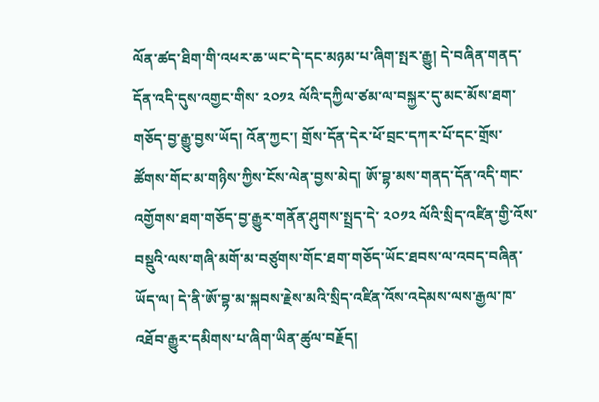ལོན་ཚད་ཐིག་གི་འཕར་ཆ་ཡང་དེ་དང་མཉམ་པ་ཞིག་སྤར་རྒྱུ། དེ་བཞིན་གནད་དོན་འདི་དུས་འགྱང་གིས་ ༢༠༡༢ ལོའི་དཀྱིལ་ཙམ་ལ་བསྐྱར་དུ་མང་མོས་ཐག་གཅོད་བྱ་རྒྱུ་བྱས་ཡོད། འོན་ཀྱང་། གྲོས་དོན་དེར་ཕོ་བྲང་དཀར་པོ་དང་གྲོས་ཚོགས་གོང་མ་གཉིས་ཀྱིས་ངོས་ལེན་བྱས་མེད། ཨོ་བྷ་མས་གནད་དོན་འདི་གང་འགྱོགས་ཐག་གཅོད་བྱ་རྒྱུར་གནོན་ཤུགས་སྤྲད་དེ་ ༢༠༡༢ ལོའི་སྲིད་འཛིན་གྱི་འོས་བསྡུའི་ལས་གཞི་མགོ་མ་བཙུགས་གོང་ཐག་གཅོད་ཡོང་ཐབས་ལ་འབད་བཞིན་ཡོད་ལ། དེ་ནི་ཨོ་བྷ་མ་སྐབས་རྗེས་མའི་སྲིད་འཛིན་འོས་འདེམས་ལས་རྒྱལ་ཁ་འཐོབ་རྒྱུར་དམིགས་པ་ཞིག་ཡིན་ཚུལ་བརྗོད།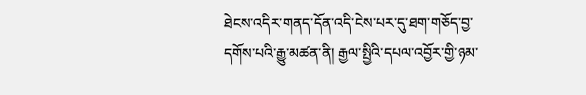ཐེངས་འདིར་གནད་དོན་འདི་ངེས་པར་དུ་ཐག་གཅོད་བྱ་དགོས་པའི་རྒྱུ་མཚན་ནི། རྒྱལ་སྤྱིའི་དཔལ་འབྱོར་གྱི་ཉམ་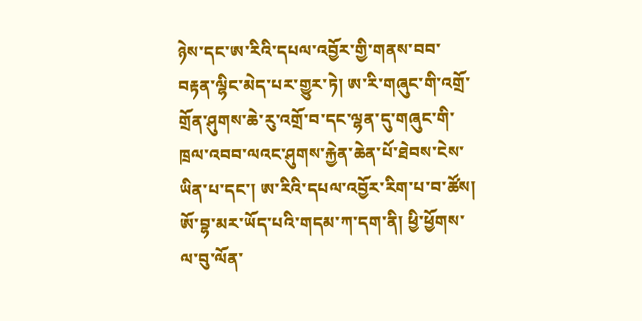ཉེས་དང་ཨ་རིའི་དཔལ་འབྱོར་གྱི་གནས་བབ་བརྟན་ལྷིང་མེད་པར་གྱུར་ཏེ། ཨ་རི་གཞུང་གི་འགྲོ་གྲོན་ཤུགས་ཆེ་རུ་འགྲོ་བ་དང་ལྷན་དུ་གཞུང་གི་ཁྲལ་འབབ་ལའང་ཤུགས་རྐྱེན་ཆེན་པོ་ཐེབས་ངེས་ཡིན་པ་དང་། ཨ་རིའི་དཔལ་འབྱོར་རིག་པ་བ་ཚོས། ཨོ་བྷ་མར་ཡོད་པའི་གདམ་ཀ་དག་ནི། ཕྱི་ཕྱོགས་ལ་བུ་ལོན་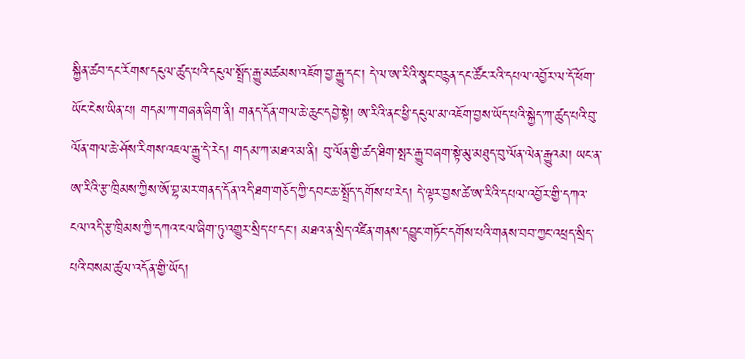སྐྱིན་ཚབ་དང་རོགས་དངུལ་ཚུད་པའི་དངུལ་སྤྲོད་རྒྱུ་མཚམས་འཇོག་བྱ་རྒྱུ་དང་། དེ་ལ་ཨ་རིའི་སྣང་བརྙན་དང་ཚོང་རའི་དཔལ་འབྱོར་ལ་དོ་ཕོག་ཡོང་ངེས་ཡིན་པ། གདམ་ཀ་གཞན་ཞིག་ནི། གནད་དོན་གལ་ཆེ་ཆུང་དབྱེ་སྟེ། ཨ་རིའི་ནང་ཕྱི་དངུལ་མ་འཇོག་བྱས་ཡོད་པའི་སྐྱེད་ཀ་ཚུད་པའི་བུ་ལོན་གལ་ཆེ་ཤོས་རིགས་འཇལ་རྒྱུ་དེ་རེད། གདམ་ཀ་མཐའ་མ་ནི། བུ་ལོན་གྱི་ཚད་ཐིག་སྤར་རྒྱུ་བཞག་སྟེ་མུ་མཐུད་བུ་ལོན་ལེན་རྒྱུའམ། ཡང་ན་ཨ་རིའི་རྩ་ཁྲིམས་ཀྱིས་ཨོ་བྷ་མར་གནད་དོན་འདི་ཐག་གཅོད་ཀྱི་དབང་ཆ་སྤྲོད་དགོས་པ་རེད། དེ་ལྟར་བྱས་ཚེ་ཨ་རིའི་དཔལ་འབྱོར་གྱི་དཀའ་ངལ་འདི་རྩ་ཁྲིམས་ཀྱི་དཀའ་ངལ་ཞིག་ཏུ་འགྱུར་སྲིད་པ་དང་། མཐའ་ན་སྲིད་འཛིན་གནས་དབྱུང་གཏོང་དགོས་པའི་གནས་བབ་ཀྱང་འཕྲད་སྲིད་པའི་བསམ་ཚུལ་འདོན་གྱི་ཡོད།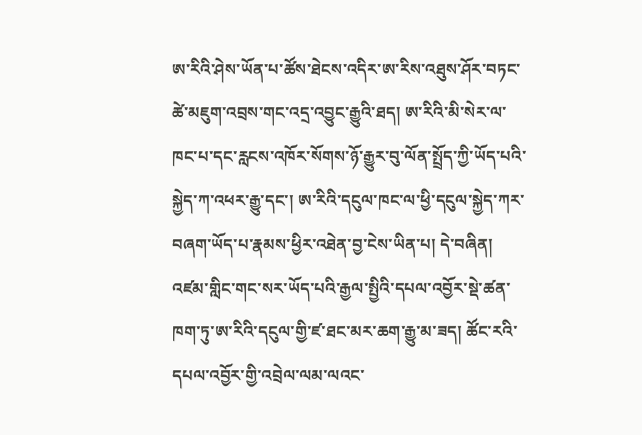ཨ་རིའི་ཤེས་ཡོན་པ་ཚོས་ཐེངས་འདིར་ཨ་རིས་འཐུས་ཤོར་བཏང་ཚེ་མཇུག་འབྲས་གང་འདྲ་འབྱུང་རྒྱུའི་ཐད། ཨ་རིའི་མི་སེར་ལ་ཁང་པ་དང་རླངས་འཁོར་སོགས་ཉོ་རྒྱུར་བུ་ལོན་སྤྲོད་ཀྱི་ཡོད་པའི་སྐྱེད་ཀ་འཕར་རྒྱུ་དང་། ཨ་རིའི་དངུལ་ཁང་ལ་ཕྱི་དངུལ་སྐྱེད་ཀར་བཞག་ཡོད་པ་རྣམས་ཕྱིར་འཐེན་བྱ་ངེས་ཡིན་པ། དེ་བཞིན། འཛམ་གླིང་གང་སར་ཡོད་པའི་རྒྱལ་སྤྱིའི་དཔལ་འབྱོར་སྡེ་ཚན་ཁག་ཏུ་ཨ་རིའི་དངུལ་གྱི་ཛ་ཐང་མར་ཆག་རྒྱུ་མ་ཟད། ཚོང་རའི་དཔལ་འབྱོར་གྱི་འབྲེལ་ལམ་ལའང་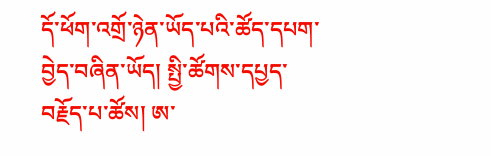དོ་ཕོག་འགྲོ་ཉེན་ཡོད་པའི་ཚོད་དཔག་བྱེད་བཞིན་ཡོད། སྤྱི་ཚོགས་དཔྱད་བརྗོད་པ་ཚོས། ཨ་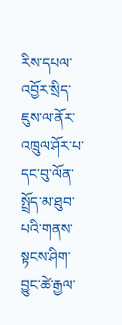རིས་དཔལ་འབྱོར་སྲིད་ཇུས་ལ་ནོར་འཁྲུལ་ཤོར་པ་དང་བུ་ལོན་སྤྲོད་མ་ཐུབ་པའི་གནས་སྟངས་ཤིག་བྱུང་ཚེ་རྒྱལ་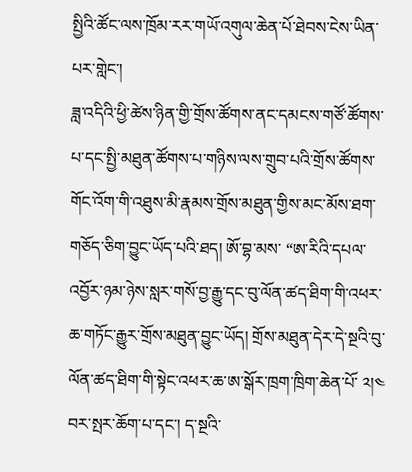སྤྱིའི་ཚོང་ལས་ཁྲོམ་རར་གཡོ་འགུལ་ཆེན་པོ་ཐེབས་ངེས་ཡིན་པར་གླེང་།
ཟླ་འདིའི་ཕྱི་ཚེས་ཉིན་གྱི་གྲོས་ཚོགས་ནང་དམངས་གཙོ་ཚོགས་པ་དང་སྤྱི་མཐུན་ཚོགས་པ་གཉིས་ལས་གྲུབ་པའི་གྲོས་ཚོགས་གོང་འོག་གི་འཐུས་མི་རྣམས་གྲོས་མཐུན་གྱིས་མང་མོས་ཐག་གཅོད་ཅིག་བྱུང་ཡོད་པའི་ཐད། ཨོ་བྷ་མས་ “ཨ་རིའི་དཔལ་འབྱོར་ཉམ་ཉེས་སླར་གསོ་བྱ་རྒྱུ་དང་བུ་ལོན་ཚད་ཐིག་གི་འཕར་ཆ་གཏོང་རྒྱུར་གྲོས་མཐུན་བྱུང་ཡོད། གྲོས་མཐུན་དེར་དེ་སྔའི་བུ་ལོན་ཚད་ཐིག་གི་སྟེང་འཕར་ཆ་ཨ་སྒོར་ཁྲག་ཁྲིག་ཆེན་པོ་ ༢།༤ བར་སྤར་ཆོག་པ་དང་། ད་སྔའི་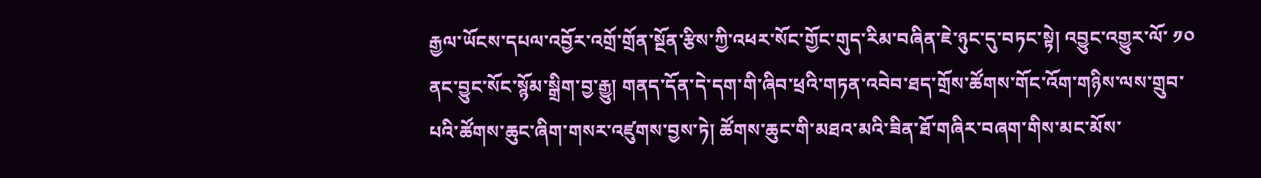རྒྱལ་ཡོངས་དཔལ་འབྱོར་འགྲོ་གྲོན་སྔོན་རྩིས་ཀྱི་འཕར་སོང་གྱོང་གུད་རིམ་བཞིན་ཇེ་ཉུང་དུ་བཏང་སྟེ། འབྱུང་འགྱུར་ལོ་ ༡༠ ནང་བྱུང་སོང་སྙོམ་སྒྲིག་བྱ་རྒྱུ། གནད་དོན་དེ་དག་གི་ཞིབ་ཕྲའི་གཏན་འབེབ་ཐད་གྲོས་ཚོགས་གོང་འོག་གཉིས་ལས་གྲུབ་པའི་ཚོགས་ཆུང་ཞིག་གསར་འཛུགས་བྱས་ཏེ། ཚོགས་ཆུང་གི་མཐའ་མའི་ཟིན་ཐོ་གཞིར་བཞག་གིས་མང་མོས་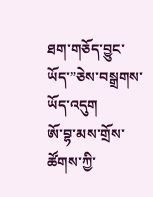ཐག་གཅོད་བྱུང་ཡོད་”ཅེས་བསྒྲགས་ཡོད་འདུག
ཨོ་བྷ་མས་གྲོས་ཚོགས་ཀྱི་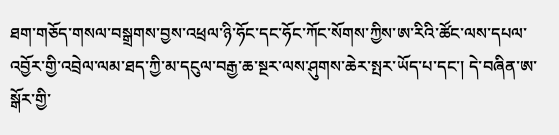ཐག་གཅོད་གསལ་བསྒྲགས་བྱས་འཕྲལ་ཉི་ཧོང་དང་ཧོང་ཀོང་སོགས་ཀྱིས་ཨ་རིའི་ཚོང་ལས་དཔལ་འབྱོར་གྱི་འབྲེལ་ལམ་ཐད་ཀྱི་མ་དངུལ་བརྒྱ་ཆ་སྔར་ལས་ཤུགས་ཆེར་སྤར་ཡོད་པ་དང་། དེ་བཞིན་ཨ་སྒོར་གྱི་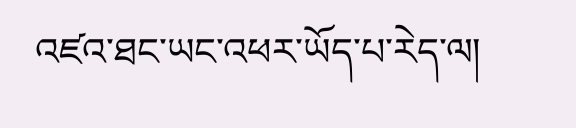འཛའ་ཐང་ཡང་འཕར་ཡོད་པ་རེད་ལ།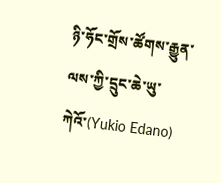ཉི་ཧོང་གྲོས་ཚོགས་རྒྱུན་ལས་ཀྱི་དྲུང་ཆེ་ཡུ་ཀེའོ་(Yukio Edano)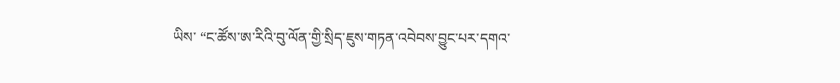ཡིས་ “ང་ཚོས་ཨ་རིའི་བུ་ལོན་གྱི་སྲིད་ཇུས་གཏན་འབེབས་བྱུང་པར་དགའ་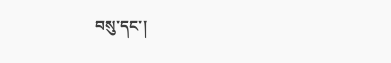བསུ་དང་།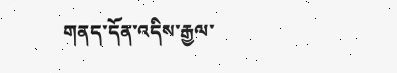གནད་དོན་འདིས་རྒྱལ་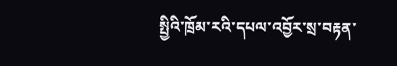སྤྱིའི་ཁྲོམ་རའི་དཔལ་འབྱོར་སྲ་བརྟན་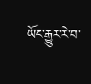ཡོང་རྒྱུར་རེ་བ་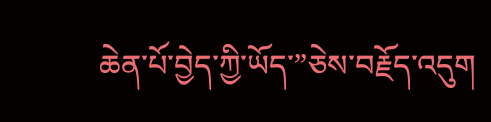ཆེན་པོ་བྱེད་ཀྱི་ཡོད་”ཅེས་བརྗོད་འདུག